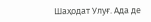Шаҳодат Улуғ. Ада де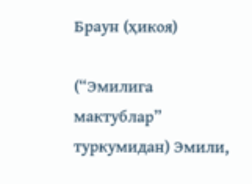Браун (ҳикоя)

(“Эмилига мактублар” туркумидан) Эмили,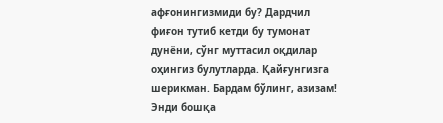афғонингизмиди бу? Дардчил фиғон тутиб кетди бу тумонат дунёни, сўнг муттасил оқдилар оҳингиз булутларда. Қайғунгизга шерикман. Бардам бўлинг, азизам! Энди бошқа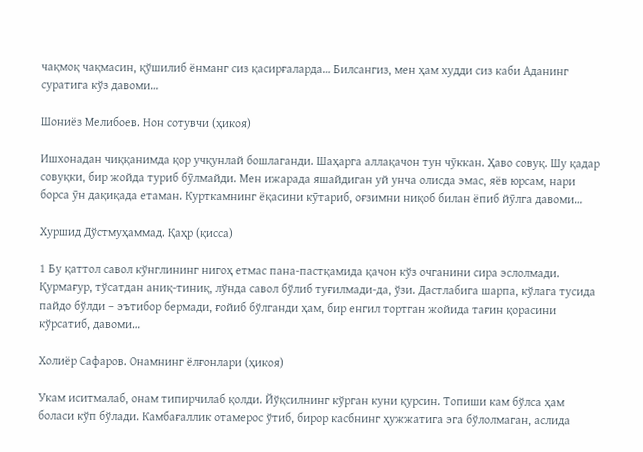чақмоқ чақмасин, қўшилиб ёнманг сиз қасирғаларда… Билсангиз, мен ҳам худди сиз каби Аданинг суратига кўз давоми…

Шониёз Мелибоев. Нон сотувчи (ҳикоя)

Ишхонадан чиққанимда қор учқунлай бошлаганди. Шаҳарга аллақачон тун чӯккан. Ҳаво совуқ. Шу қадар совуқки, бир жойда туриб бӯлмайди. Мен ижарада яшайдиган уй унча олисда эмас, яёв юрсам, нари борса ӯн дақиқада етаман. Курткамнинг ёқасини кӯтариб, оғзимни ниқоб билан ёпиб йӯлга давоми…

Хуршид Дўстмуҳаммад. Қаҳр (қисса)

1 Бу қаттол савол кўнглининг нигоҳ етмас пана-пастқамида қачон кўз очганини сира эслолмади. Қурмағур, тўсатдан аниқ-тиниқ, лўнда савол бўлиб туғилмади-да, ўзи. Дастлабига шарпа, кўлага тусида пайдо бўлди – эътибор бермади, ғойиб бўлганди ҳам, бир енгил тортган жойида тағин қорасини кўрсатиб, давоми…

Холиёр Сафаров. Онамнинг ёлғонлари (ҳикоя)

Укам иситмалаб, онам типирчилаб қолди. Йўқсилнинг кўрган куни қурсин. Топиши кам бўлса ҳам боласи кўп бўлади. Камбағаллик отамерос ўтиб, бирор касбнинг ҳужжатига эга бўлолмаган, аслида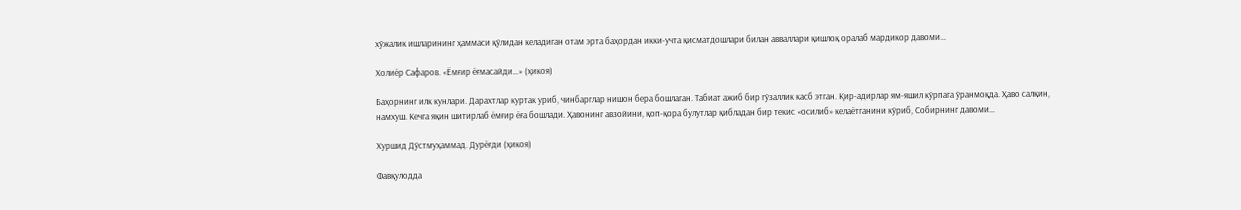хўжалик ишларининг ҳаммаси қўлидан келадиган отам эрта баҳордан икки-учта қисматдошлари билан авваллари қишлоқ оралаб мардикор давоми…

Холиёр Сафаров. «Ёмғир ёғмасайди…» (ҳикоя)

Баҳорнинг илк кунлари. Дарахтлар куртак уриб, чинбарглар нишон бера бошлаган. Табиат ажиб бир гўзаллик касб этган. Қир-адирлар ям-яшил кўрпага ўранмоқда. Ҳаво салқин, намхуш. Кечга яқин шитирлаб ёмғир ёға бошлади. Ҳавонинг авзойини, қоп-қора булутлар қибладан бир текис «осилиб» келаётганини кўриб, Собирнинг давоми…

Хуршид Дўстмуҳаммад. Дурёғди (ҳикоя)

Фавқулодда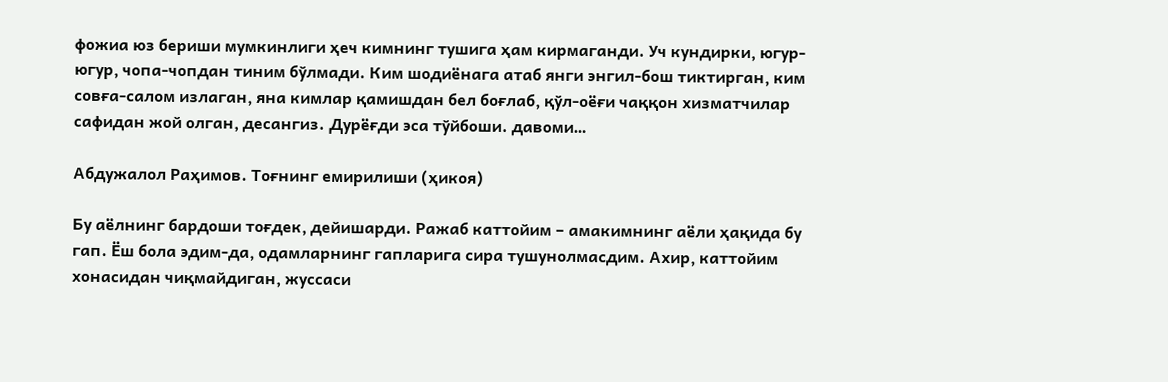фожиа юз бериши мумкинлиги ҳеч кимнинг тушига ҳам кирмаганди. Уч кундирки, югур-югур, чопа-чопдан тиним бўлмади. Ким шодиёнага атаб янги энгил-бош тиктирган, ким совға-салом излаган, яна кимлар қамишдан бел боғлаб, қўл-оёғи чаққон хизматчилар сафидан жой олган, десангиз. Дурёғди эса тўйбоши. давоми…

Абдужалол Раҳимов. Тоғнинг емирилиши (ҳикоя)

Бу аёлнинг бардоши тоғдек, дейишарди. Ражаб каттойим – амакимнинг аёли ҳақида бу гап. Ёш бола эдим-да, одамларнинг гапларига сира тушунолмасдим. Ахир, каттойим хонасидан чиқмайдиган, жуссаси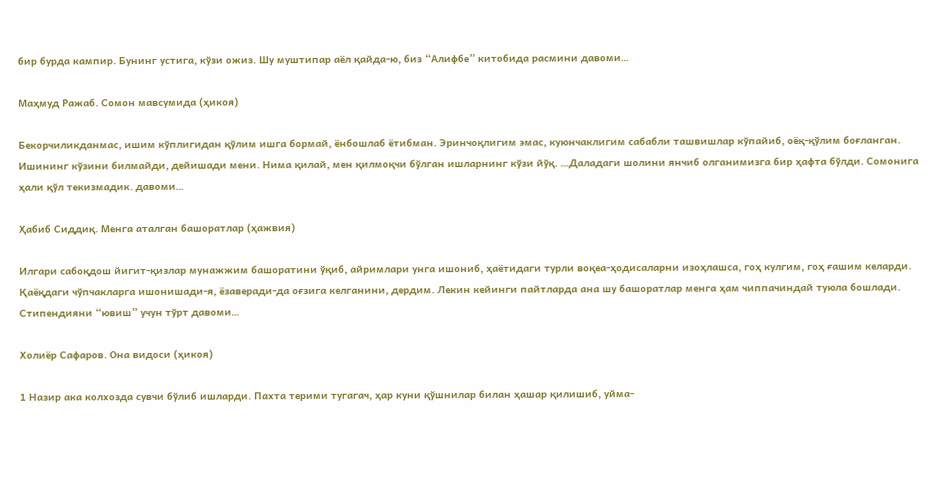бир бурда кампир. Бунинг устига, кўзи ожиз. Шу муштипар аёл қайда-ю, биз “Алифбе” китобида расмини давоми…

Маҳмуд Ражаб. Сомон мавсумида (ҳикоя)

Бекорчиликданмас, ишим кўплигидан қўлим ишга бормай, ёнбошлаб ётибман. Эринчоқлигим эмас, куюнчаклигим сабабли ташвишлар кўпайиб, оёқ-қўлим боғланган. Ишининг кўзини билмайди, дейишади мени. Нима қилай, мен қилмоқчи бўлган ишларнинг кўзи йўқ. …Даладаги шолини янчиб олганимизга бир ҳафта бўлди. Сомонига ҳали қўл текизмадик. давоми…

Ҳабиб Сиддиқ. Менга аталган башоратлар (ҳажвия)

Илгари сабоқдош йигит-қизлар мунажжим башоратини ўқиб, айримлари унга ишониб, ҳаётидаги турли воқеа-ҳодисаларни изоҳлашса, гоҳ кулгим, гоҳ ғашим келарди. Қаёқдаги чўпчакларга ишонишади-я, ёзаверади-да оғзига келганини, дердим. Лекин кейинги пайтларда ана шу башоратлар менга ҳам чиппачиндай туюла бошлади. Стипендияни “ювиш” учун тўрт давоми…

Холиёр Сафаров. Она видоси (ҳикоя)

1 Назир ака колхозда сувчи бўлиб ишларди. Пахта терими тугагач, ҳар куни қўшнилар билан ҳашар қилишиб, уйма-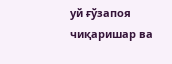уй ғўзапоя чиқаришар ва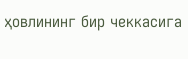ҳовлининг бир чеккасига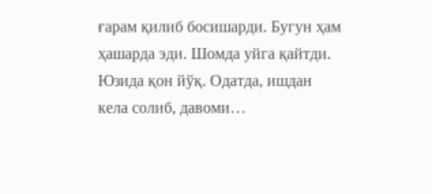ғарам қилиб босишарди. Бугун ҳам ҳашарда эди. Шомда уйга қайтди. Юзида қон йўқ. Одатда, ишдан кела солиб, давоми…